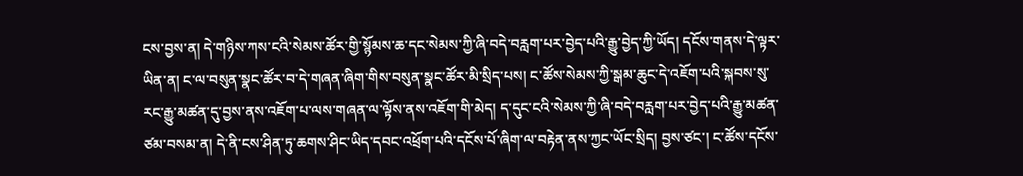ངས་བྱས་ན། དེ་གཉིས་ཀས་ངའི་སེམས་ཚོར་གྱི་སྙོམས་ཆ་དང་སེམས་ཀྱི་ཞི་བདེ་བརླག་པར་བྱེད་པའི་རྒྱུ་བྱེད་ཀྱི་ཡོད། དངོས་གནས་དེ་ལྟར་ཡིན་ན། ང་ལ་བསུན་སྣང་ཚོར་བ་དེ་གཞན་ཞིག་གིས་བསུན་སྣང་ཚོར་མི་སྲིད་པས། ང་ཚོས་སེམས་ཀྱི་སྒམ་ཆུང་དེ་འཇོག་པའི་སྐབས་སུ་རང་རྒྱུ་མཚན་དུ་བྱས་ནས་འཇོག་པ་ལས་གཞན་ལ་ལྟོས་ནས་འཇོག་གི་མེད། ད་དུང་ངའི་སེམས་ཀྱི་ཞི་བདེ་བརླག་པར་བྱེད་པའི་རྒྱུ་མཚན་ཙམ་བསམ་ན། དེ་ནི་ངས་ཤིན་ཏུ་ཆགས་ཤིང་ཡིད་དབང་འཕྲོག་པའི་དངོས་པོ་ཞིག་ལ་བརྟེན་ནས་ཀྱང་ཡོང་སྲིད། བྱས་ཙང་། ང་ཚོས་དངོས་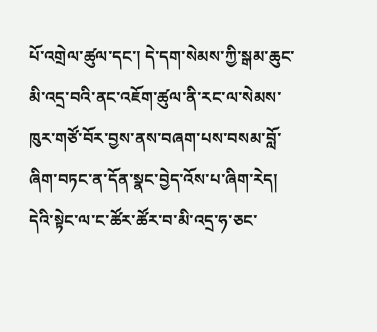པོ་འགྲེལ་ཚུལ་དང་། དེ་དག་སེམས་ཀྱི་སྒམ་ཆུང་མི་འདྲ་བའི་ནང་འཇོག་ཚུལ་ནི་རང་ལ་སེམས་ཁུར་གཙོ་བོར་བྱས་ནས་བཞག་པས་བསམ་བློ་ཞིག་བཏང་ན་དོན་སྣང་བྱེད་འོས་པ་ཞིག་རེད།
དེའི་སྟེང་ལ་ང་ཚོར་ཚོར་བ་མི་འདྲ་ཧ་ཅང་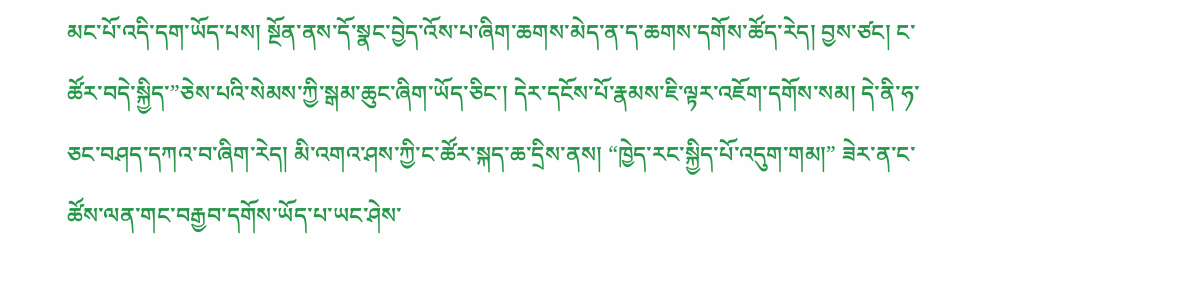མང་པོ་འདི་དག་ཡོད་པས། སྔོན་ནས་དོ་སྣང་བྱེད་འོས་པ་ཞིག་ཆགས་མེད་ན་ད་ཆགས་དགོས་ཚོད་རེད། བྱས་ཙང། ང་ཚོར་བདེ་སྐྱིད་”ཅེས་པའི་སེམས་ཀྱི་སྒམ་ཆུང་ཞིག་ཡོད་ཅིང་། དེར་དངོས་པོ་རྣམས་ཇི་ལྟར་འཇོག་དགོས་སམ། དེ་ནི་ཧ་ཅང་བཤད་དཀའ་བ་ཞིག་རེད། མི་འགའ་ཤས་ཀྱི་ང་ཚོར་སྐད་ཆ་དྲིས་ནས། “ཁྱེད་རང་སྐྱིད་པོ་འདུག་གམ།” ཟེར་ན་ང་ཚོས་ལན་གང་བརྒྱབ་དགོས་ཡོད་པ་ཡང་ཤེས་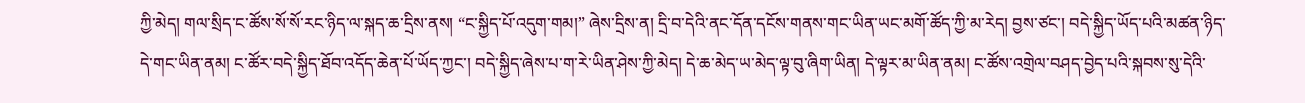ཀྱི་མེད། གལ་སྲིད་ང་ཚོས་སོ་སོ་རང་ཉིད་ལ་སྐད་ཆ་དྲིས་ནས། “ང་སྐྱིད་པོ་འདུག་གམ།” ཞེས་དྲིས་ན། དྲི་བ་དེའི་ནང་དོན་དངོས་གནས་གང་ཡིན་ཡང་མགོ་ཚོད་ཀྱི་མ་རེད། བྱས་ཙང་། བདེ་སྐྱིད་ཡོད་པའི་མཚན་ཉིད་དེ་གང་ཡིན་ནམ། ང་ཚོར་བདེ་སྐྱིད་ཐོབ་འདོད་ཆེན་པོ་ཡོད་ཀྱང་། བདེ་སྐྱིད་ཞེས་པ་ག་རེ་ཡིན་ཤེས་ཀྱི་མེད། དེ་ཆ་མེད་ཡ་མེད་ལྟ་བུ་ཞིག་ཡིན། དེ་ལྟར་མ་ཡིན་ནམ། ང་ཚོས་འགྲེལ་བཤད་བྱེད་པའི་སྐབས་སུ་དེའི་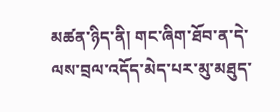མཚན་ཉིད་ནི། གང་ཞིག་ཐོབ་ན་དེ་ལས་བྲལ་འདོད་མེད་པར་མུ་མཐུད་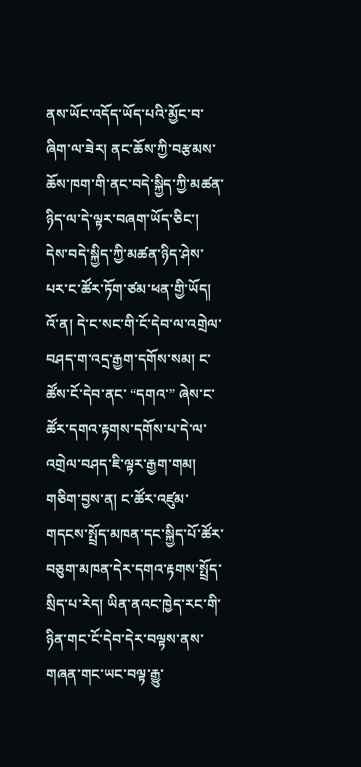ནས་ཡོང་འདོད་ཡོད་པའི་མྱོང་བ་ཞིག་ལ་ཟེར། ནང་ཆོས་ཀྱི་བརྩམས་ཆོས་ཁག་གི་ནང་བདེ་སྐྱིད་ཀྱི་མཚན་ཉིད་ལ་དེ་ལྟར་བཞག་ཡོད་ཅིང་། དེས་བདེ་སྐྱིད་ཀྱི་མཚན་ཉིད་ཤེས་པར་ང་ཚོར་ཏོག་ཙམ་ཕན་གྱི་ཡོད།
འོ་ན། དེ་ང་སང་གི་ངོ་དེབ་ལ་འགྲེལ་བཤད་ག་འདྲ་རྒྱག་དགོས་སམ། ང་ཚོས་ངོ་དེབ་ནང་ “དགའ་” ཞེས་ང་ཚོར་དགའ་རྟགས་དགོས་པ་དེ་ལ་འགྲེལ་བཤད་ཇི་ལྟར་རྒྱག་གམ། གཅིག་བྱས་ན། ང་ཚོར་འཛུམ་གདངས་སྤྲོད་མཁན་དང་སྐྱིད་པོ་ཚོར་བཅུག་མཁན་དེར་དགའ་རྟགས་སྤྲོད་སྲིད་པ་རེད། ཡིན་ནའང་ཁྱེད་རང་གི་ཉིན་གང་ངོ་དེབ་དེར་བལྟས་ནས་གཞན་གང་ཡང་བལྟ་རྒྱུ་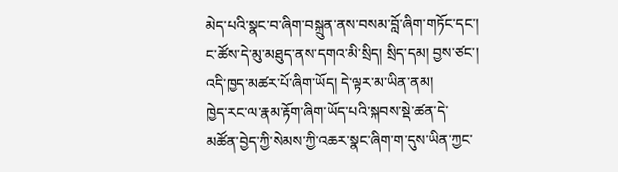མེད་པའི་སྣང་བ་ཞིག་བསྐྲུན་ནས་བསམ་བློ་ཞིག་གཏོང་དང་། ང་ཚོས་དེ་མུ་མཐུད་ནས་དགའ་མི་སྲིད། སྲིད་དམ། བྱས་ཙང་། འདི་ཁྱད་མཚར་པོ་ཞིག་ཡོད། དེ་ལྟར་མ་ཡིན་ནམ།
ཁྱེད་རང་ལ་རྣམ་རྟོག་ཞིག་ཡོད་པའི་སྐབས་སྡེ་ཚན་དེ་མཚོན་བྱེད་ཀྱི་སེམས་ཀྱི་འཆར་སྣང་ཞིག་ག་དུས་ཡིན་ཀྱང་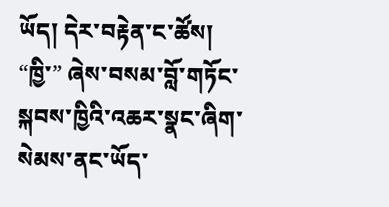ཡོད། དེར་བརྟེན་ང་ཚོས། “ཁྱི་” ཞེས་བསམ་བློ་གཏོང་སྐབས་ཁྱིའི་འཆར་སྣང་ཞིག་སེམས་ནང་ཡོད་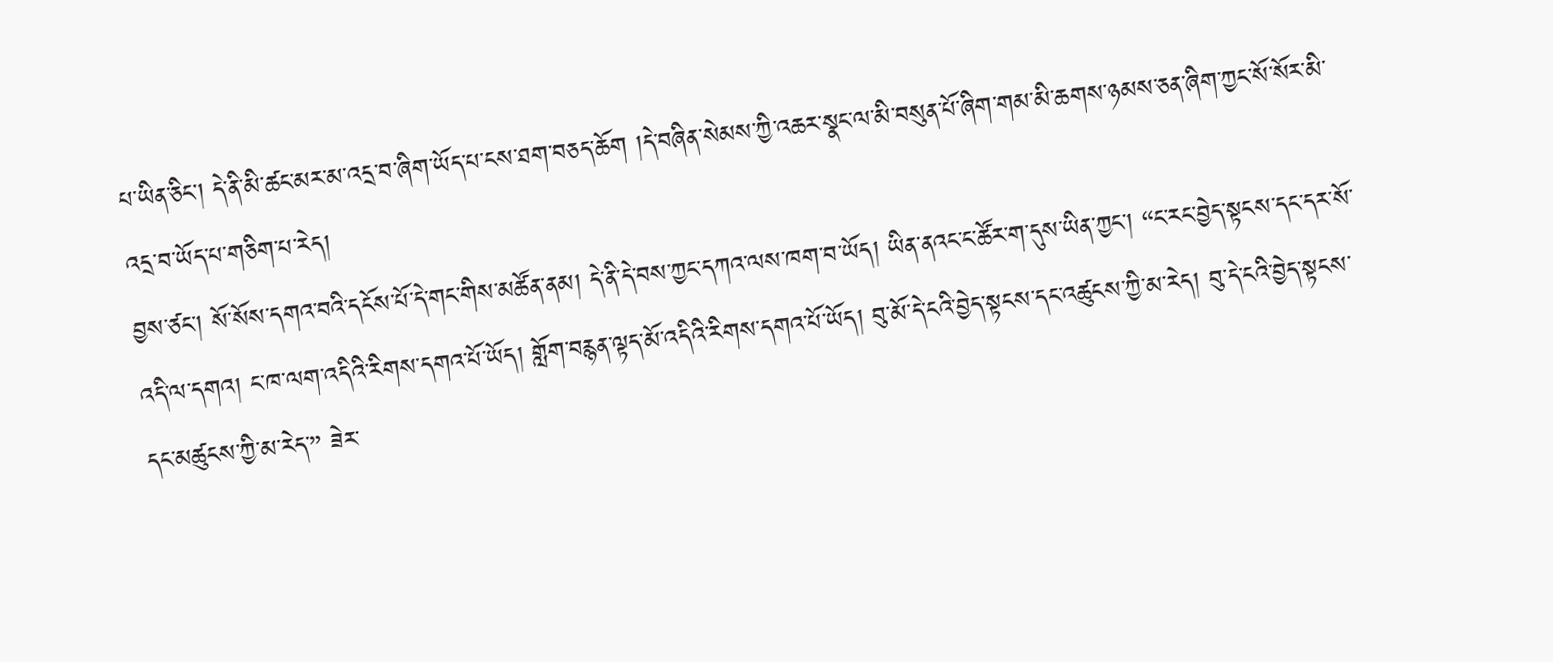པ་ཡིན་ཅིང། དེ་ནི་མི་ཚང་མར་མ་འདྲ་བ་ཞིག་ཡོད་པ་ངས་ཐག་བཅད་ཆོག །དེ་བཞིན་སེམས་ཀྱི་འཆར་སྣང་ལ་མི་བསུན་པོ་ཞིག་གམ་མི་ཆགས་ཉམས་ཅན་ཞིག་ཀྱང་སོ་སོར་མི་འདྲ་བ་ཡོད་པ་གཅིག་པ་རེད།
བྱས་ཙང་། སོ་སོས་དགའ་བའི་དངོས་པོ་དེ་གང་གིས་མཚོན་ནམ། དེ་ནི་དེ་བས་ཀྱང་དཀའ་ལས་ཁག་བ་ཡོད། ཡིན་ནའང་ང་ཚོར་ག་དུས་ཡིན་ཀྱང་། “ང་རང་བྱེད་སྟངས་དང་དར་སོ་འདི་ལ་དགའ། ང་ཁ་ལག་འདིའི་རིགས་དགའ་པོ་ཡོད། གློག་བརྙན་ལྟད་མོ་འདིའི་རིགས་དགའ་པོ་ཡོད། བུ་མོ་དེ་ངའི་བྱེད་སྟངས་དང་འཚུངས་ཀྱི་མ་རེད། བུ་དེ་ངའི་བྱེད་སྟངས་དང་མཚུངས་ཀྱི་མ་རེད་” ཟེར་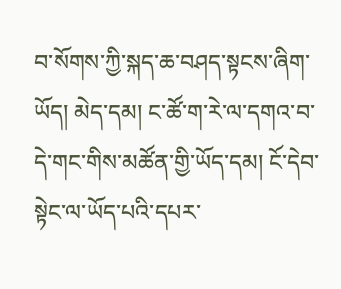བ་སོགས་ཀྱི་སྐད་ཆ་བཤད་སྟངས་ཞིག་ཡོད། མེད་དམ། ང་ཚོ་ག་རེ་ལ་དགའ་བ་དེ་གང་གིས་མཚོན་གྱི་ཡོད་དམ། ངོ་དེབ་སྟེང་ལ་ཡོད་པའི་དཔར་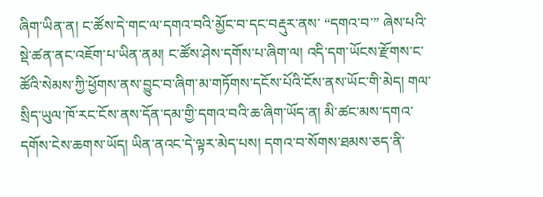ཞིག་ཡིན་ན། ང་ཚོས་དེ་གང་ལ་དགའ་བའི་མྱོང་བ་དང་བརྡུར་ནས་ “དགའ་བ་” ཞེས་པའི་སྡེ་ཚན་ནང་འཇོག་པ་ཡིན་ནམ། ང་ཚོས་ཤེས་དགོས་པ་ཞིག་ལ། འདི་དག་ཡོངས་རྫོགས་ང་ཚོའི་སེམས་ཀྱི་ཕྱོགས་ནས་བྱུང་བ་ཞིག་མ་གཏོགས་དངོས་པོའི་ངོས་ནས་ཡོང་གི་མེད། གལ་སྲིད་ཡུལ་ཁོ་རང་ངོས་ནས་དོན་དམ་གྱི་དགའ་བའི་ཆ་ཞིག་ཡོད་ན། མི་ཚང་མས་དགའ་དགོས་ངེས་ཆགས་ཡོད། ཡིན་ནའང་དེ་ལྟར་མེད་པས། དགའ་བ་སོགས་ཐམས་ཅད་ནི་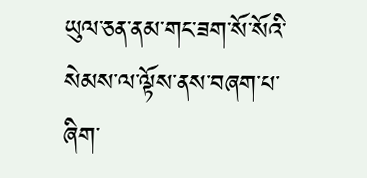ཡུལ་ཅན་ནམ་གང་ཟག་སོ་སོའི་སེམས་ལ་ལྟོས་ནས་བཞག་པ་ཞིག་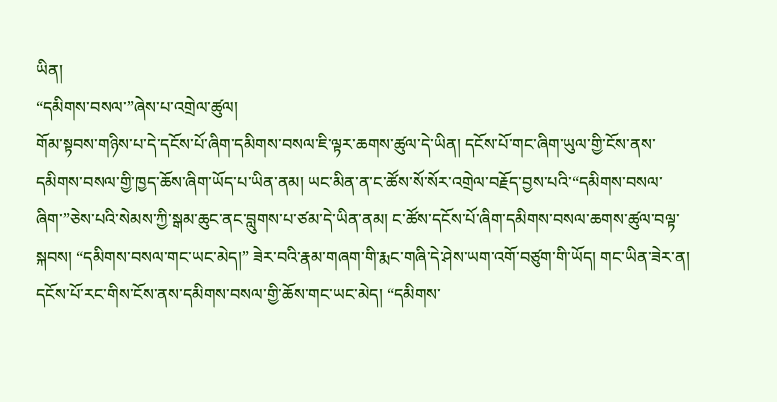ཡིན།
“དམིགས་བསལ་”ཞེས་པ་འགྲེལ་ཚུལ།
གོམ་སྟབས་གཉིས་པ་དེ་དངོས་པོ་ཞིག་དམིགས་བསལ་ཇི་ལྟར་ཆགས་ཚུལ་དེ་ཡིན། དངོས་པོ་གང་ཞིག་ཡུལ་གྱི་ངོས་ནས་དམིགས་བསལ་གྱི་ཁྱད་ཆོས་ཞིག་ཡོད་པ་ཡིན་ནམ། ཡང་མིན་ན་ང་ཚོས་སོ་སོར་འགྲེལ་བརྗོད་བྱས་པའི་“དམིགས་བསལ་ཞིག་”ཅེས་པའི་སེམས་ཀྱི་སྒམ་ཆུང་ནང་བླུགས་པ་ཙམ་དེ་ཡིན་ནམ། ང་ཚོས་དངོས་པོ་ཞིག་དམིགས་བསལ་ཆགས་ཚུལ་བལྟ་སྐབས། “དམིགས་བསལ་གང་ཡང་མེད།” ཟེར་བའི་རྣམ་གཞག་གི་རྨང་གཞི་དེ་ཤེས་ཡག་འགོ་བཙུག་གི་ཡོད། གང་ཡིན་ཟེར་ན། དངོས་པོ་རང་གིས་ངོས་ནས་དམིགས་བསལ་གྱི་ཆོས་གང་ཡང་མེད། “དམིགས་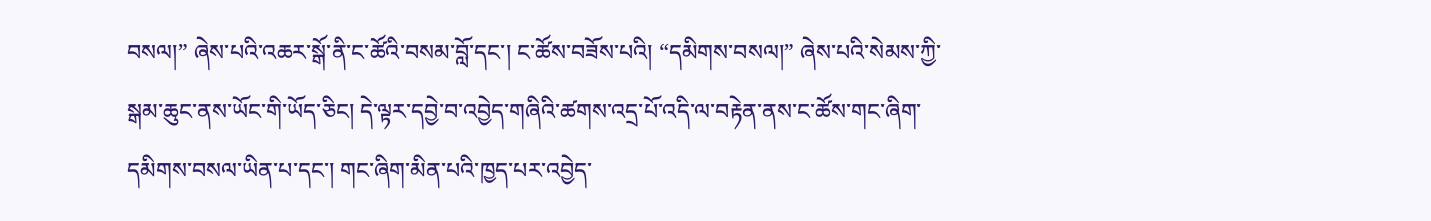བསལ།” ཞེས་པའི་འཆར་སྒོ་ནི་ང་ཚོའི་བསམ་བློ་དང་། ང་ཚོས་བཟོས་པའི། “དམིགས་བསལ།” ཞེས་པའི་སེམས་ཀྱི་སྒམ་ཆུང་ནས་ཡོང་གི་ཡོད་ཅིང། དེ་ལྟར་དབྱེ་བ་འབྱེད་གཞིའི་ཚགས་འདྲ་པོ་འདི་ལ་བརྟེན་ནས་ང་ཚོས་གང་ཞིག་དམིགས་བསལ་ཡིན་པ་དང་། གང་ཞིག་མིན་པའི་ཁྱད་པར་འབྱེད་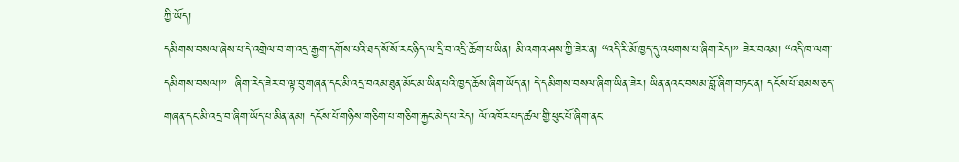ཀྱི་ཡོད།
དམིགས་བསལ་ཞེས་པ་དེ་འགྲེལ་བ་ག་འདྲ་རྒྱག་དགོས་པའི་ཐད་སོ་སོ་རང་ཉིད་ལ་དྲི་བ་འདྲི་ཆོག་པ་ཡིན། མི་འགའ་ཤས་ཀྱི་ཟེར་ན། “འདི་རི་མོ་ཁྱད་དུ་འཕགས་པ་ཞིག་རེད།” ཟེར་བའམ། “འདི་ཁ་ལག་དམིགས་བསལ།”  ཞིག་རེད་ཟེར་བ་ལྟ་བུ་གཞན་དང་མི་འདྲ་བའམ་ཐུན་མོང་མ་ཡིན་པའི་ཁྱད་ཆོས་ཞིག་ཡོད་ན། དེ་དམིགས་བསལ་ཞིག་ཡིན་ཟེར། ཡིན་ནའང་བསམ་བློ་ཞིག་བཏང་ན། དངོས་པོ་ཐམས་ཅད་གཞན་དང་མི་འདྲ་བ་ཞིག་ཡོད་པ་མིན་ནམ། དངོས་པོ་གཉིས་གཅིག་པ་གཅིག་རྐྱང་མེད་པ་རེད། ལོ་འཁོར་པད་ཚལ་གྱི་ཕུང་པོ་ཞིག་ནང་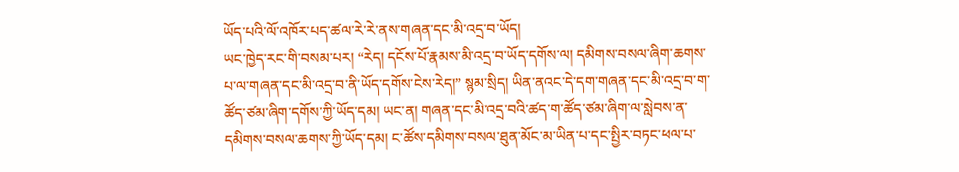ཡོད་པའི་ལོ་འཁོར་པད་ཚལ་རེ་རེ་ནས་གཞན་དང་མི་འདྲ་བ་ཡོད།
ཡང་ཁྱེད་རང་གི་བསམ་པར། “རེད། དངོས་པོ་རྣམས་མི་འདྲ་བ་ཡོད་དགོས་ལ། དམིགས་བསལ་ཞིག་ཆགས་པ་ལ་གཞན་དང་མི་འདྲ་བ་ནི་ཡོད་དགོས་ངེས་རེད།” སྙམ་སྲིད། ཡིན་ནའང་དེ་དག་གཞན་དང་མི་འདྲ་བ་ག་ཚོད་ཙམ་ཞིག་དགོས་ཀྱི་ཡོད་དམ། ཡང་ན། གཞན་དང་མི་འདྲ་བའི་ཚད་ག་ཚོད་ཙམ་ཞིག་ལ་སླེབས་ན་དམིགས་བསལ་ཆགས་ཀྱི་ཡོད་དམ། ང་ཚོས་དམིགས་བསལ་ཐུན་མོང་མ་ཡིན་པ་དང་སྤྱིར་བཏང་ཕལ་པ་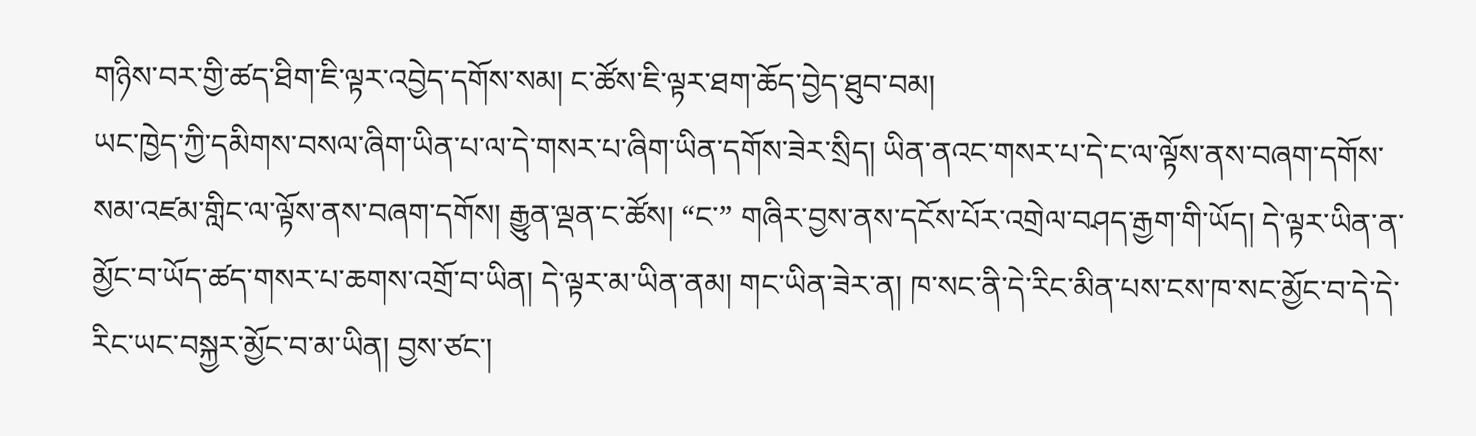གཉིས་བར་གྱི་ཚད་ཐིག་ཇི་ལྟར་འབྱེད་དགོས་སམ། ང་ཚོས་ཇི་ལྟར་ཐག་ཆོད་བྱེད་ཐུབ་བམ།
ཡང་ཁྱེད་ཀྱི་དམིགས་བསལ་ཞིག་ཡིན་པ་ལ་དེ་གསར་པ་ཞིག་ཡིན་དགོས་ཟེར་སྲིད། ཡིན་ནའང་གསར་པ་དེ་ང་ལ་ལྟོས་ནས་བཞག་དགོས་སམ་འཛམ་གླིང་ལ་ལྟོས་ནས་བཞག་དགོས། རྒྱུན་ལྡན་ང་ཚོས། “ང་” གཞིར་བྱས་ནས་དངོས་པོར་འགྲེལ་བཤད་རྒྱག་གི་ཡོད། དེ་ལྟར་ཡིན་ན་མྱོང་བ་ཡོད་ཚད་གསར་པ་ཆགས་འགྲོ་བ་ཡིན། དེ་ལྟར་མ་ཡིན་ནམ། གང་ཡིན་ཟེར་ན། ཁ་སང་ནི་དེ་རིང་མིན་པས་ངས་ཁ་སང་མྱོང་བ་དེ་དེ་རིང་ཡང་བསྐྱར་མྱོང་བ་མ་ཡིན། བྱས་ཙང་།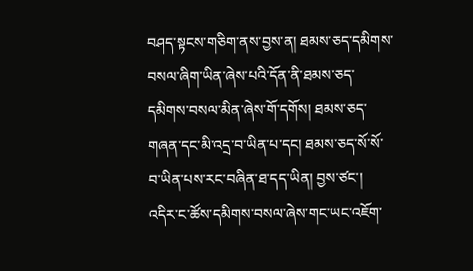བཤད་སྟངས་གཅིག་ནས་བྱས་ན། ཐམས་ཅད་དམིགས་བསལ་ཞིག་ཡིན་ཞེས་པའི་དོན་ནི་ཐམས་ཅད་དམིགས་བསལ་མིན་ཞེས་གོ་དགོས། ཐམས་ཅད་གཞན་དང་མི་འདྲ་བ་ཡིན་པ་དང། ཐམས་ཅད་སོ་སོ་བ་ཡིན་པས་རང་བཞིན་ཐ་དད་ཡིན། བྱས་ཙང་། འདིར་ང་ཚོས་དམིགས་བསལ་ཞེས་གང་ཡང་འཇོག་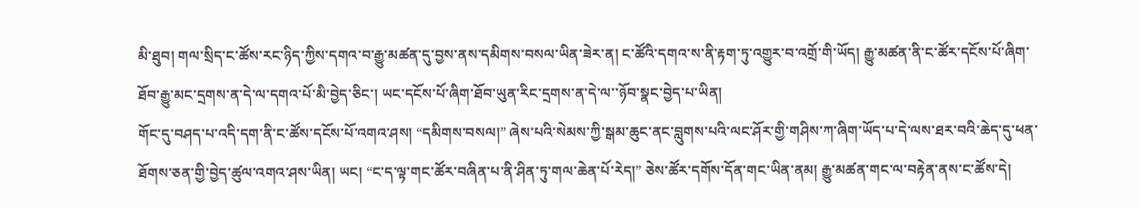མི་ཐུབ། གལ་སྲིད་ང་ཚོས་རང་ཉིད་ཀྱིས་དགའ་བ་རྒྱུ་མཚན་དུ་བྱས་ནས་དམིགས་བསལ་ཡིན་ཟེར་ན། ང་ཚོའི་དགའ་ས་ནི་རྟག་ཏུ་འགྱུར་བ་འགྲོ་གི་ཡོད། རྒྱུ་མཚན་ནི་ང་ཚོར་དངོས་པོ་ཞིག་ཐོབ་རྒྱུ་མང་དྲགས་ན་དེ་ལ་དགའ་པོ་མི་བྱེད་ཅིང་། ཡང་དངོས་པོ་ཞིག་ཐོབ་ཡུན་རིང་དྲགས་ན་དེ་ལ་་ཉོབ་སྣང་བྱེད་པ་ཡིན།
གོང་དུ་བཤད་པ་འདི་དག་ནི་ང་ཚོས་དངོས་པོ་འགའ་ཤས། “དམིགས་བསལ།” ཞེས་པའི་སེམས་ཀྱི་སྒམ་ཆུང་ནང་བླུགས་པའི་ལང་ཤོར་གྱི་གཤིས་ཀ་ཞིག་ཡོད་པ་དེ་ལས་ཐར་བའི་ཆེད་དུ་ཕན་ཐོགས་ཅན་གྱི་བྱེད་ཚུལ་འགའ་ཤས་ཡིན། ཡང། “ང་ད་ལྟ་གང་ཚོར་བཞིན་པ་ནི་ཤིན་ཏུ་གལ་ཆེན་པོ་རེད།” ཅེས་ཚོར་དགོས་དོན་གང་ཡིན་ནམ། རྒྱུ་མཚན་གང་ལ་བརྟེན་ནས་ང་ཚོས་དེ།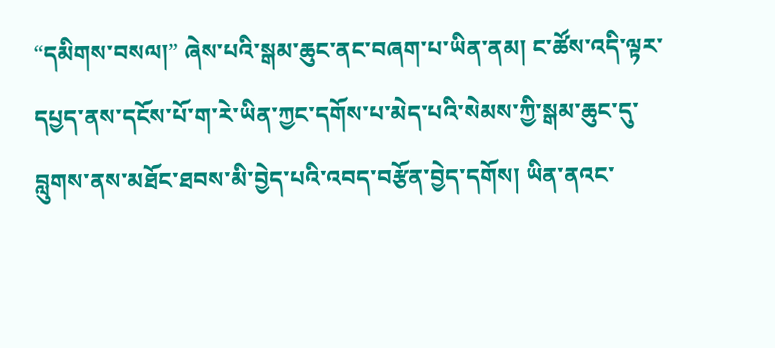“དམིགས་བསལ།” ཞེས་པའི་སྒམ་ཆུང་ནང་བཞག་པ་ཡིན་ནམ། ང་ཚོས་འདི་ལྟར་དཔྱད་ནས་དངོས་པོ་ག་རེ་ཡིན་ཀྱང་དགོས་པ་མེད་པའི་སེམས་ཀྱི་སྒམ་ཆུང་དུ་བླུགས་ནས་མཐོང་ཐབས་མི་བྱེད་པའི་འབད་བརྩོན་བྱེད་དགོས། ཡིན་ནའང་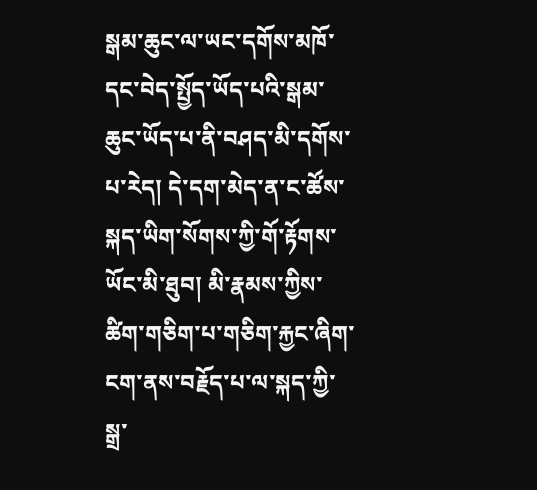སྒམ་ཆུང་ལ་ཡང་དགོས་མཁོ་དང་བེད་སྤྱོད་ཡོད་པའི་སྒམ་ཆུང་ཡོད་པ་ནི་བཤད་མི་དགོས་པ་རེད། དེ་དག་མེད་ན་ང་ཚོས་སྐད་ཡིག་སོགས་ཀྱི་གོ་རྟོགས་ཡོང་མི་ཐུབ། མི་རྣམས་ཀྱིས་ཚིག་གཅིག་པ་གཅིག་རྐྱང་ཞིག་ངག་ནས་བརྗོད་པ་ལ་སྐད་ཀྱི་སྒྲ་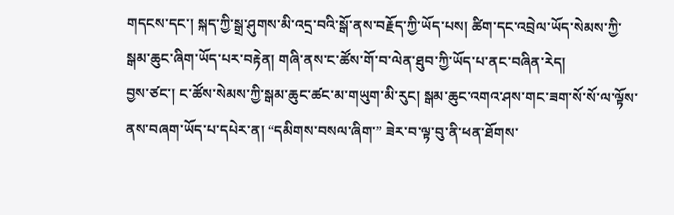གདངས་དང་། སྐད་ཀྱི་སྒྲ་ཤུགས་མི་འདྲ་བའི་སྒོ་ནས་བརྗོད་ཀྱི་ཡོད་པས། ཚིག་དང་འབྲེལ་ཡོད་སེམས་ཀྱི་སྒམ་ཆུང་ཞིག་ཡོད་པར་བརྟེན། གཞི་ནས་ང་ཚོས་གོ་བ་ལེན་ཐུབ་ཀྱི་ཡོད་པ་ནང་བཞིན་རེད།
བྱས་ཙང་། ང་ཚོས་སེམས་ཀྱི་སྒམ་ཆུང་ཚང་མ་གཡུག་མི་རུང། སྒམ་ཆུང་འགའ་ཤས་གང་ཟག་སོ་སོ་ལ་ལྟོས་ནས་བཞག་ཡོད་པ་དཔེར་ན། “དམིགས་བསལ་ཞིག་” ཟེར་བ་ལྟ་བུ་ནི་ཕན་ཐོགས་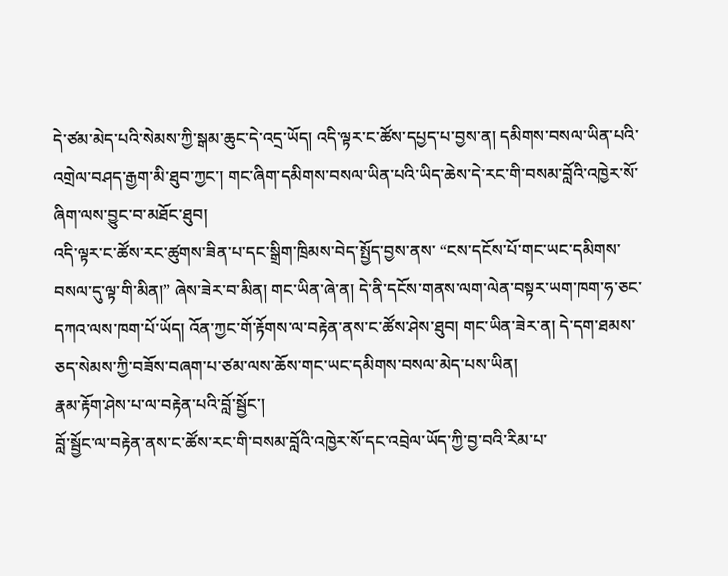དེ་ཙམ་མེད་པའི་སེམས་ཀྱི་སྒམ་ཆུང་དེ་འདྲ་ཡོད། འདི་ལྟར་ང་ཚོས་དཔྱད་པ་བྱས་ན། དམིགས་བསལ་ཡིན་པའི་འགྲེལ་བཤད་རྒྱག་མི་ཐུབ་ཀྱང་། གང་ཞིག་དམིགས་བསལ་ཡིན་པའི་ཡིད་ཆེས་དེ་རང་གི་བསམ་བློའི་འཁྱེར་སོ་ཞིག་ལས་བྱུང་བ་མཐོང་ཐུབ།
འདི་ལྟར་ང་ཚོས་རང་ཚུགས་ཟིན་པ་དང་སྒྲིག་ཁྲིམས་བེད་སྤྱོད་བྱས་ནས་ “ངས་དངོས་པོ་གང་ཡང་དམིགས་བསལ་དུ་ལྟ་གི་མིན།” ཞེས་ཟེར་བ་མིན། གང་ཡིན་ཞེ་ན། དེ་ནི་དངོས་གནས་ལག་ལེན་བསྟར་ཡག་ཁག་ཧ་ཅང་དཀའ་ལས་ཁག་པོ་ཡོད། འོན་ཀྱང་གོ་རྟོགས་ལ་བརྟེན་ནས་ང་ཚོས་ཤེས་ཐུབ། གང་ཡིན་ཟེར་ན། དེ་དག་ཐམས་ཅད་སེམས་ཀྱི་བཟོས་བཞག་པ་ཙམ་ལས་ཆོས་གང་ཡང་དམིགས་བསལ་མེད་པས་ཡིན།
རྣམ་རྟོག་ཤེས་པ་ལ་བརྟེན་པའི་བློ་སྦྱོང་།
བློ་སྦྱོང་ལ་བརྟེན་ནས་ང་ཚོས་རང་གི་བསམ་བློའི་འཁྱེར་སོ་དང་འབྲེལ་ཡོད་ཀྱི་བྱ་བའི་རིམ་པ་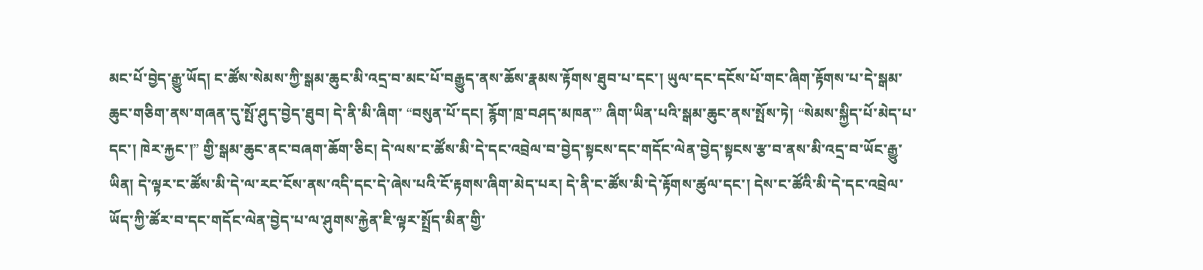མང་པོ་བྱེད་རྒྱུ་ཡོད། ང་ཚོས་སེམས་ཀྱི་སྒམ་ཆུང་མི་འདྲ་བ་མང་པོ་བརྒྱུད་ནས་ཆོས་རྣམས་རྟོགས་ཐུབ་པ་དང་། ཡུལ་དང་དངོས་པོ་གང་ཞིག་རྟོགས་པ་དེ་སྒམ་ཆུང་གཅིག་ནས་གཞན་དུ་སྤོ་ཤུད་བྱེད་ཐུབ། དེ་ནི་མི་ཞིག་ “བསུན་པོ་དང། རྙོག་ཁྲ་བཤད་མཁན་” ཞིག་ཡིན་པའི་སྒམ་ཆུང་ནས་སྤོས་ཏེ། “སེམས་སྐྱིད་པོ་མེད་པ་དང་། ཁེར་རྐྱང་།” གྱི་སྒམ་ཆུང་ནང་བཞག་ཆོག་ཅིང། དེ་ལས་ང་ཚོས་མི་དེ་དང་འབྲེལ་བ་བྱེད་སྟངས་དང་གདོང་ལེན་བྱེད་སྟངས་རྩ་བ་ནས་མི་འདྲ་བ་ཡོང་རྒྱུ་ཡིན། དེ་ལྟར་ང་ཚོས་མི་དེ་ལ་རང་ངོས་ནས་འདི་དང་དེ་ཞེས་པའི་ངོ་རྟགས་ཞིག་མེད་པར། དེ་ནི་ང་ཚོས་མི་དེ་རྟོགས་ཚུལ་དང་། དེས་ང་ཚོའི་མི་དེ་དང་འབྲེལ་ཡོད་ཀྱི་ཚོར་བ་དང་གདོང་ལེན་བྱེད་པ་ལ་ཤུགས་རྐྱེན་ཇི་ལྟར་སྤྲོད་མིན་གྱི་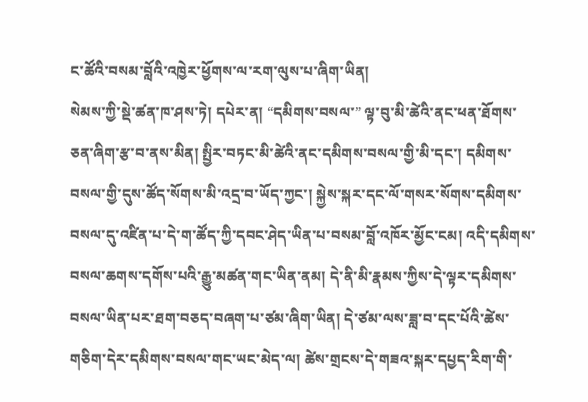ང་ཚོའི་བསམ་བློའི་འཁྱེར་ཕྱོགས་ལ་རག་ལུས་པ་ཞིག་ཡིན།
སེམས་ཀྱི་སྡེ་ཚན་ཁ་ཤས་ཏེ། དཔེར་ན། “དམིགས་བསལ་” ལྟ་བུ་མི་ཚེའི་ནང་ཕན་ཐོགས་ཅན་ཞིག་རྩ་བ་ནས་མིན། སྤྱིར་བཏང་མི་ཚེའི་ནང་དམིགས་བསལ་གྱི་མི་དང་། དམིགས་བསལ་གྱི་དུས་ཚོད་སོགས་མི་འདྲ་བ་ཡོད་ཀྱང་། སྐྱེས་སྐར་དང་ལོ་གསར་སོགས་དམིགས་བསལ་དུ་འཛིན་པ་དེ་ག་ཚོད་ཀྱི་དབང་ཤེད་ཡིན་པ་བསམ་བློ་འཁོར་མྱོང་ངམ། འདི་དམིགས་བསལ་ཆགས་དགོས་པའི་རྒྱུ་མཚན་གང་ཡིན་ནམ། དེ་ནི་མི་རྣམས་ཀྱིས་དེ་ལྟར་དམིགས་བསལ་ཡིན་པར་ཐག་བཅད་བཞག་པ་ཙམ་ཞིག་ཡིན། དེ་ཙམ་ལས་ཟླ་བ་དང་པོའི་ཚེས་གཅིག་དེར་དམིགས་བསལ་གང་ཡང་མེད་ལ། ཚེས་གྲངས་དེ་གཟའ་སྐར་དཔྱད་རིག་གི་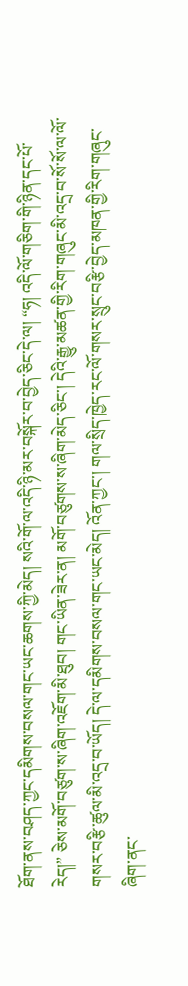ཐོག་ནས་བཤད་ཀྱང་དམིགས་བསལ་གང་ཡང་ཆགས་ཀྱི་མེད། སའི་གོ་ལ་འདི་ཉི་མར་བསྐོར་བ་བྱེད་ཅིང་དེ་ལ། “ཧ། འདི་ལོ་གཅིག་གི་ཉིན་དང་པོ་རེད།” ཅེས་མགོ་བཙུག་ས་ཞིག་འཇོག་མི་ཐུབ། གང་ཡིན་ཟེར་ན། མགོ་བཙུགས་ས་ཞིག་མེད་ཅིང་། དེའི་རྒྱུ་མཚན་གྱི་རིག་གཞུང་མི་འདྲ་བ་སོ་སོ་ལ་ལོ་གསར་བརྩི་ཚུལ་མི་འདྲ་བ་ཡོད། དེ་ལ་དམིགས་བསལ་གང་ཡང་མེད། འོན་ཀྱང་། གལ་སྲིད་ཁྱེད་རང་ལོ་གསར་སྲུང་བརྩི་བྱེད་མཁན་གྱི་རིག་གཞུང་ཞིག་ནང་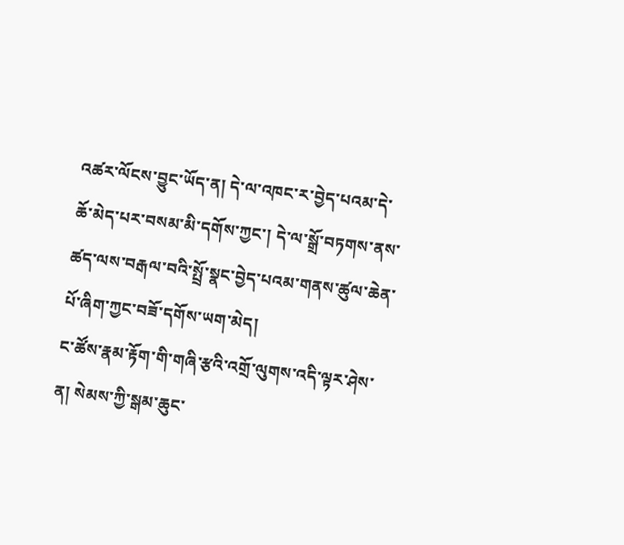འཚར་ལོངས་བྱུང་ཡོད་ན། དེ་ལ་འཁང་ར་བྱེད་པའམ་དེ་ཆོ་མེད་པར་བསམ་མི་དགོས་ཀྱང་། དེ་ལ་སྒྲོ་བཏགས་ནས་ཚད་ལས་བརྒལ་བའི་སྤྲོ་སྣང་བྱེད་པའམ་གནས་ཚུལ་ཆེན་པོ་ཞིག་ཀྱང་བཟོ་དགོས་ཡག་མེད།
ང་ཚོས་རྣམ་རྟོག་གི་གཞི་རྩའི་འགྲོ་ལུགས་འདི་ལྟར་ཤེས་ན། སེམས་ཀྱི་སྒམ་ཆུང་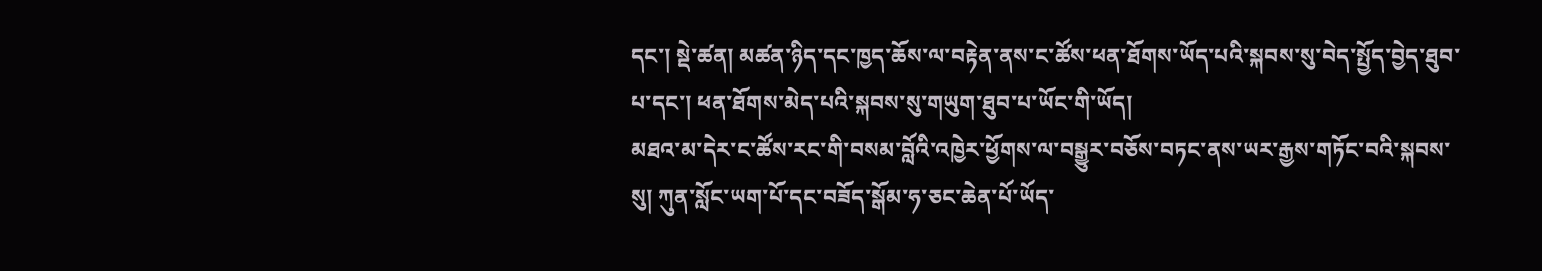དང་། སྡེ་ཚན། མཚན་ཉིད་དང་ཁྱད་ཆོས་ལ་བརྟེན་ནས་ང་ཚོས་ཕན་ཐོགས་ཡོད་པའི་སྐབས་སུ་བེད་སྤྱོད་བྱེད་ཐུབ་པ་དང་། ཕན་ཐོགས་མེད་པའི་སྐབས་སུ་གཡུག་ཐུབ་པ་ཡོང་གི་ཡོད།
མཐའ་མ་དེར་ང་ཚོས་རང་གི་བསམ་བློའི་འཁྱེར་ཕྱོགས་ལ་བསྒྱུར་བཅོས་བཏང་ནས་ཡར་རྒྱས་གཏོང་བའི་སྐབས་སུ། ཀུན་སློང་ཡག་པོ་དང་བཟོད་སྒོམ་ཧ་ཅང་ཆེན་པོ་ཡོད་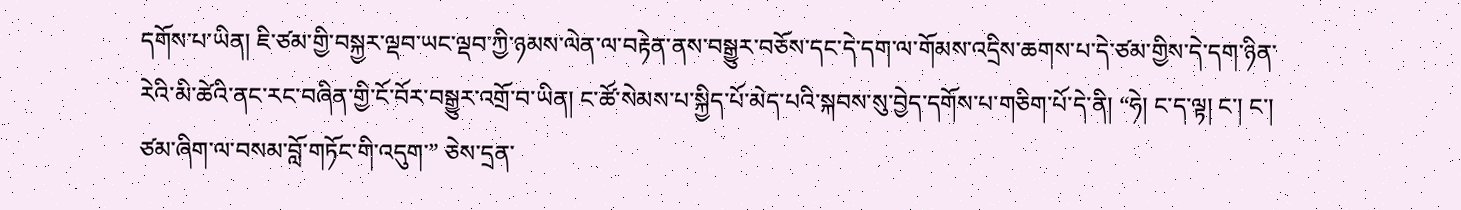དགོས་པ་ཡིན། ཇི་ཙམ་གྱི་བསྐྱར་ལྡབ་ཡང་ལྡབ་ཀྱི་ཉམས་ལེན་ལ་བརྟེན་ནས་བསྒྱུར་བཅོས་དང་དེ་དག་ལ་གོམས་འདྲིས་ཆགས་པ་དེ་ཙམ་གྱིས་དེ་དག་ཉིན་རེའི་མི་ཚེའི་ནང་རང་བཞིན་གྱི་ངོ་བོར་བསྒྱུར་འགྲོ་བ་ཡིན། ང་ཚོ་སེམས་པ་སྐྱིད་པོ་མེད་པའི་སྐབས་སུ་བྱེད་དགོས་པ་གཅིག་པོ་དེ་ནི། “ཧེ། ང་ད་ལྟ། ང་། ང་། ཙམ་ཞིག་ལ་བསམ་བློ་གཏོང་གི་འདུག་” ཅེས་དྲན་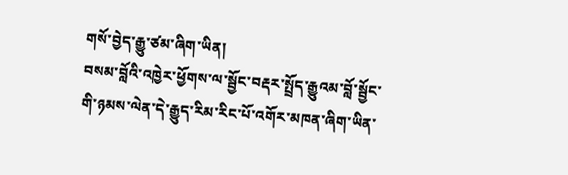གསོ་བྱེད་རྒྱུ་ཙམ་ཞིག་ཡིན།
བསམ་བློའི་འཁྱེར་ཕྱོགས་ལ་སྦྱོང་བརྡར་སྤྲོད་རྒྱུའམ་བློ་སྦྱོང་གི་ཉམས་ལེན་དེ་རྒྱུད་རིམ་རིང་པོ་འགོར་མཁན་ཞིག་ཡིན་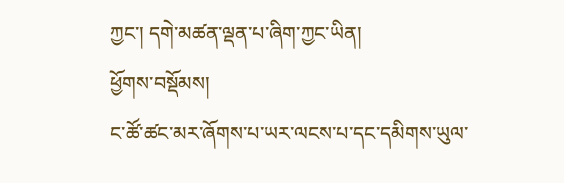ཀྱང་། དགེ་མཚན་ལྡན་པ་ཞིག་ཀྱང་ཡིན།
ཕྱོགས་བསྡོམས།
ང་ཚོ་ཚང་མར་ཞོགས་པ་ཡར་ལངས་པ་དང་དམིགས་ཡུལ་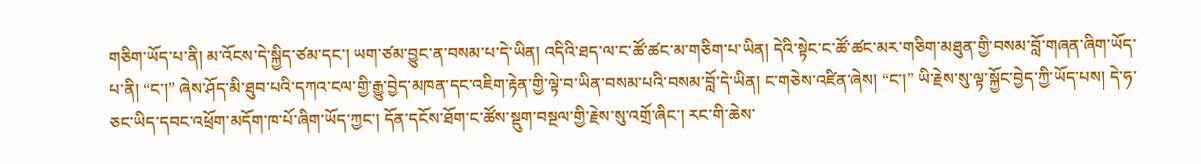གཅིག་ཡོད་པ་ནི། མ་འོངས་དེ་སྐྱིད་ཙམ་དང་། ཡག་ཙམ་བྱུང་ན་བསམ་པ་དེ་ཡིན། འདིའི་ཐད་ལ་ང་ཚོ་ཚང་མ་གཅིག་པ་ཡིན། དེའི་སྟེང་ང་ཚོ་ཚང་མར་གཅིག་མཐུན་གྱི་བསམ་བློ་གཞན་ཞིག་ཡོད་པ་ནི། “ང་།” ཞེས་ཤོད་མི་ཐུབ་པའི་དཀའ་ངལ་གྱི་རྒྱུ་བྱེད་མཁན་དང་འཇིག་རྟེན་གྱི་ལྟེ་བ་ཡིན་བསམ་པའི་བསམ་བློ་དེ་ཡིན། ང་གཅེས་འཛིན་ཞེས། “ང་།” ཡི་རྗེས་སུ་ལྟ་སྐྱོང་བྱེད་ཀྱི་ཡོད་པས། དེ་ཧ་ཅང་ཡིད་དབང་འཕྲོག་མདོག་ཁ་པོ་ཞིག་ཡོད་ཀྱང་། དོན་དངོས་ཐོག་ང་ཚོས་སྡུག་བསྔལ་གྱི་རྗེས་སུ་འགྲོ་ཞིང་། རང་གི་ཆེས་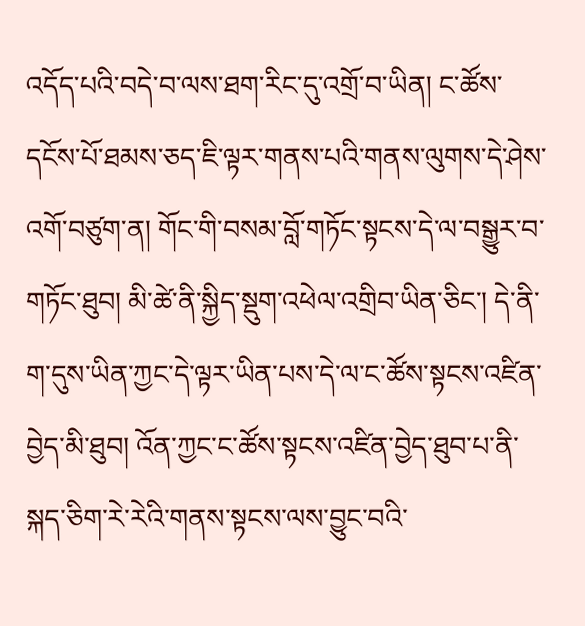འདོད་པའི་བདེ་བ་ལས་ཐག་རིང་དུ་འགྲོ་བ་ཡིན། ང་ཚོས་དངོས་པོ་ཐམས་ཅད་ཇི་ལྟར་གནས་པའི་གནས་ལུགས་དེ་ཤེས་འགོ་བཙུག་ན། གོང་གི་བསམ་བློ་གཏོང་སྟངས་དེ་ལ་བསྒྱུར་བ་གཏོང་ཐུབ། མི་ཚེ་ནི་སྐྱིད་སྡུག་འཕེལ་འགྲིབ་ཡིན་ཅིང་། དེ་ནི་ག་དུས་ཡིན་ཀྱང་དེ་ལྟར་ཡིན་པས་དེ་ལ་ང་ཚོས་སྟངས་འཛིན་བྱེད་མི་ཐུབ། འོན་ཀྱང་ང་ཚོས་སྟངས་འཛིན་བྱེད་ཐུབ་པ་ནི་སྐད་ཅིག་རེ་རེའི་གནས་སྟངས་ལས་བྱུང་བའི་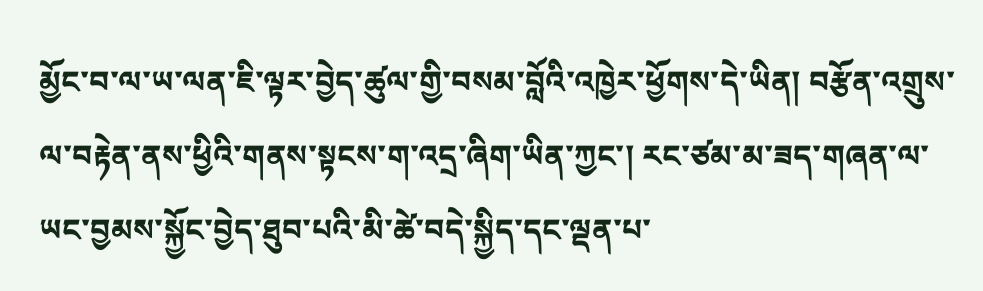མྱོང་བ་ལ་ཡ་ལན་ཇི་ལྟར་བྱེད་ཚུལ་གྱི་བསམ་བློའི་འཁྱེར་ཕྱོགས་དེ་ཡིན། བརྩོན་འགྲུས་ལ་བརྟེན་ནས་ཕྱིའི་གནས་སྟངས་ག་འདྲ་ཞིག་ཡིན་ཀྱང་། རང་ཙམ་མ་ཟད་གཞན་ལ་ཡང་བྱམས་སྐྱོང་བྱེད་ཐུབ་པའི་མི་ཚེ་བདེ་སྐྱིད་དང་ལྡན་པ་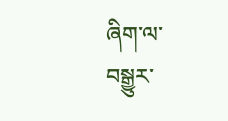ཞིག་ལ་བསྒྱུར་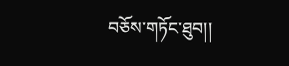བཅོས་གཏོང་ཐུབ།།